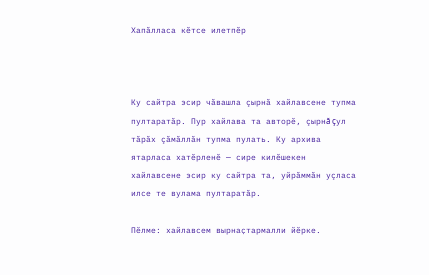Хапăлласа кĕтсе илетпĕр



Ку сайтра эсир чăвашла çырнă хайлавсене тупма пултаратăр. Пур хайлава та авторĕ, çырнă çул тăрăх çăмăллăн тупма пулать. Ку архива ятарласа хатĕрленĕ — сире килĕшекен хайлавсене эсир ку сайтра та, уйрăммăн уçласа илсе те вулама пултаратăр.

Пӗлме: хайлавсем вырнаҫтармалли йӗрке.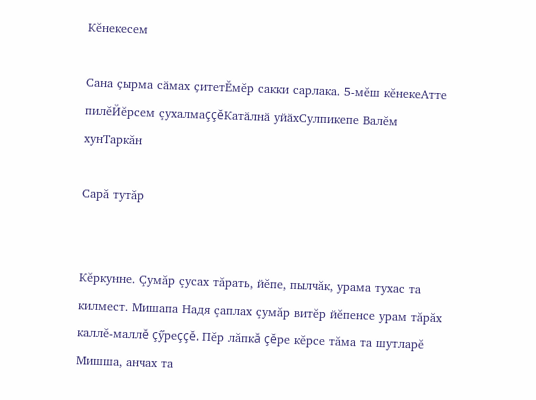Кĕнекесем

Сана ҫырма сӑмах ҫитетĔмĕр сакки сарлака. 5-мĕш кĕнекеАтте пилĕЙĕрсем çухалмаççĕКатӑлнӑ уйӑхСулпикепе Валĕм хунТаркăн

Сарă тутăр


Кĕркунне. Çумăр çусах тăрать, йĕпе, пылчăк, урама тухас та килмест. Мишапа Надя çаплах çумăр витĕр йĕпенсе урам тăрăх каллĕ-маллĕ çӳреççĕ. Пĕр лăпкă çĕре кĕрсе тăма та шутларĕ Мишша, анчах та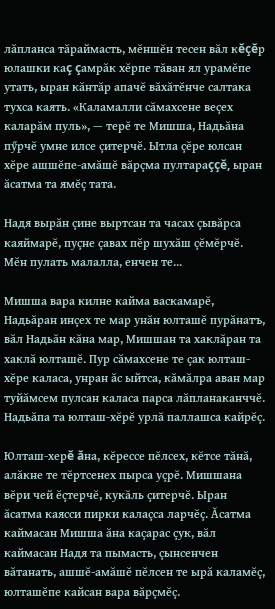лăпланса тăраймасть, мĕншĕн тесен вăл кĕçĕр юлашки каç çамрăк хĕрпе тăван ял урамĕпе утать, ыран кăнтăр апачĕ вăхăтĕнче салтака тухса каять. «Каламалли сăмахсене веçех каларăм пуль», — терĕ те Мишша, Надьăна пӳрчĕ умне илсе çитерчĕ. Ытла çĕре юлсан хĕре ашшĕпе-амăшĕ вăрçма пултараççĕ, ыран ăсатма та ямĕç тата.

Надя вырăн çине выртсан та часах çывăрса каяймарĕ, пуçне çавах пĕр шухăш çĕмĕрчĕ. Мĕн пулать малалла, енчен те...

Мишша вара килне кайма васкамарĕ, Надьăран инçех те мар унăн юлташĕ пурăнатъ, вăл Надьăн кăна мар, Мишшан та хаклăран та хаклă юлташĕ. Пур сăмахсене те çак юлташ-хĕре каласа, унран ăс ыйтса, кăмăлра аван мар туйăмсем пулсан каласа парса лăпланаканччĕ. Надьăпа та юлташ-хĕрĕ урлă паллашса кайрĕç.

Юлташ-херĕ ăна, кĕрессе пĕлсех, кĕтсе тăнă, алăкне те тĕртсенех пырса уçрĕ. Мишшана вĕри чей ĕçтерчĕ, кукăль çитерчĕ. Ыран ăсатма каясси пирки калаçса ларчĕç. Ăсатма каймасан Мишша ăна каçарас çук, вăл каймасан Надя та пымасть, çынсенчен вăтанать, ашшĕ-амăшĕ пĕлсен те ырă каламĕç, юлташĕпе кайсан вара вăрçмĕç.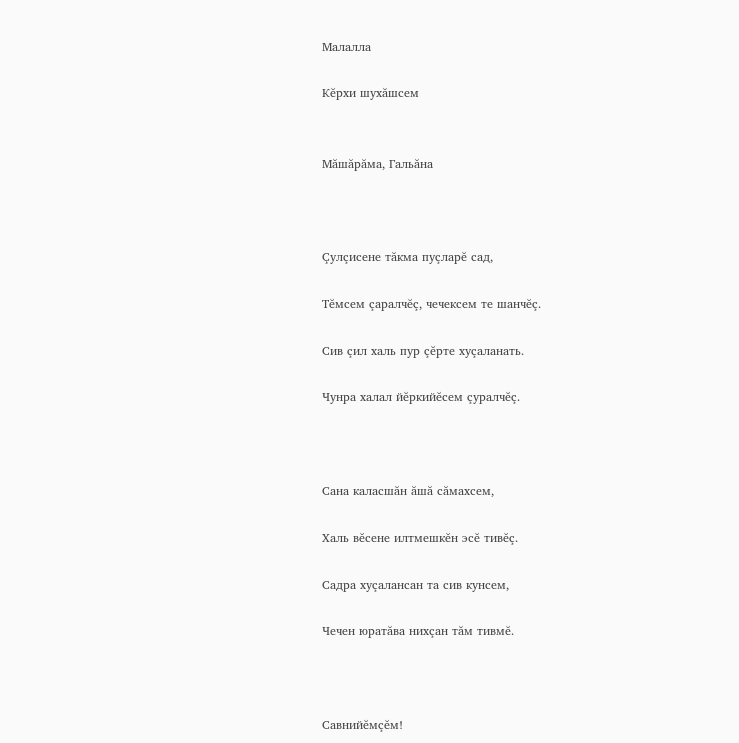Малалла

Кĕрхи шухăшсем


Мăшăрăма, Гальăна



Çулçисене тăкма пуçларĕ сад,

Тĕмсем çаралчĕç, чечексем те шанчĕç.

Сив çил халь пур çĕрте хуçаланать.

Чунра халал йĕркийĕсем çуралчĕç.



Сана каласшăн ăшă сăмахсем,

Халь вĕсене илтмешкĕн эсĕ тивĕç.

Садра хуçалансан та сив кунсем,

Чечен юратăва нихçан тăм тивмĕ.



Савнийĕмçĕм!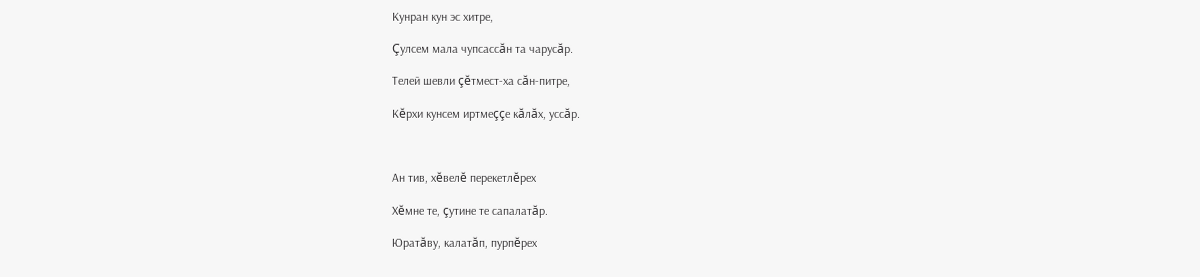Кунран кун эс хитре,

Çулсем мала чупсассăн та чарусăр.

Телей шевли çĕтмест-ха сăн-питре,

Кĕрхи кунсем иртмеççе кăлăх, уссăр.



Ан тив, хĕвелĕ перекетлĕрех

Хĕмне те, çутине те сапалатăр.

Юратăву, калатăп, пурпĕрех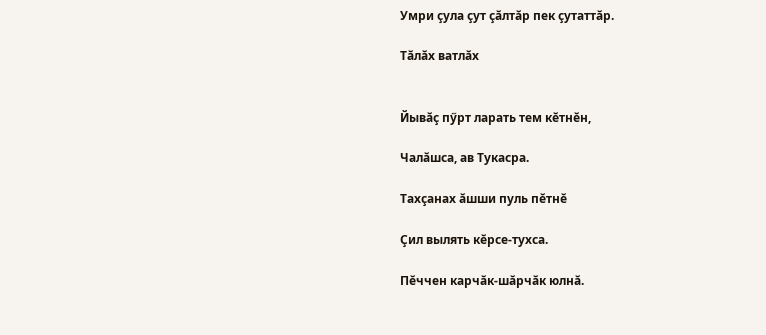Умри çула çут çăлтăр пек çутаттăр.

Тăлăх ватлăх


Йывăç пӳрт ларать тем кĕтнĕн,

Чалăшса, ав Тукасра.

Тахçанах ăшши пуль пĕтнĕ

Çил вылять кĕрсе-тухса.

Пĕччен карчăк-шăрчăк юлнă.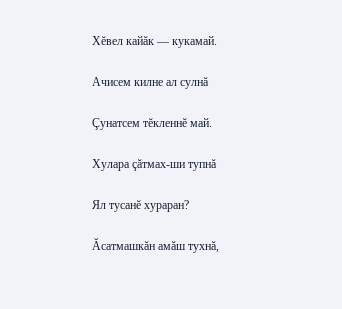Хĕвел кайăк — кукамай.

Ачисем килне ал сулнă

Çунатсем тĕкленнĕ май.

Хулара çăтмах-ши тупнă

Ял тусанĕ хураран?

Ăсатмашкăн амăш тухнă,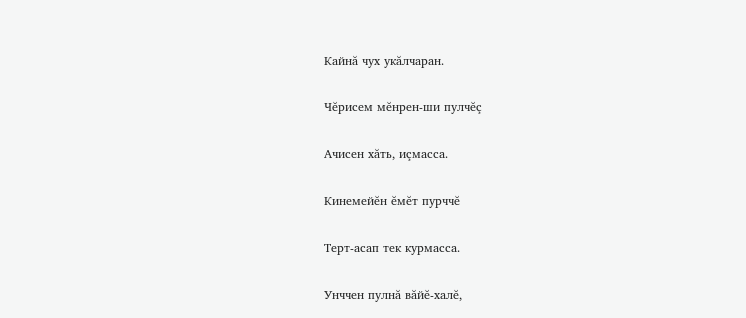Кайнă чух укăлчаран.

Чĕрисем мĕнрен-ши пулчĕç

Ачисен хăть, иçмасса.

Кинемейĕн ĕмĕт пурччĕ

Терт-асап тек курмасса.

Унччен пулнă вăйĕ-халĕ,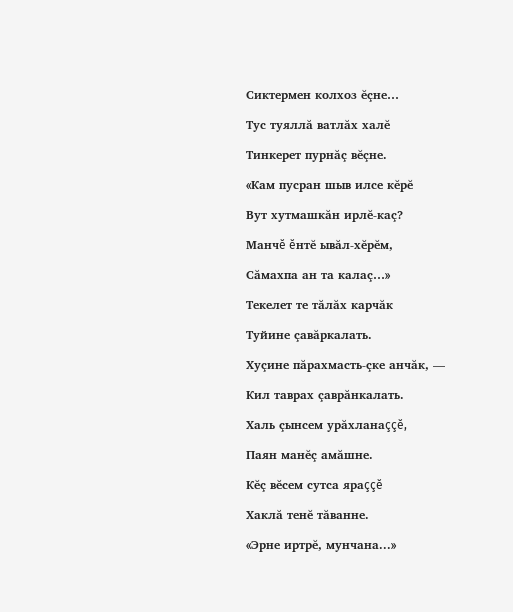Сиктермен колхоз ĕçне…

Тус туяллă ватлăх халĕ

Тинкерет пурнăç вĕçне.

«Кам пусран шыв илсе кĕрĕ

Вут хутмашкăн ирлĕ-каç?

Манчĕ ĕнтĕ ывăл-хĕрĕм,

Сăмахпа ан та калаç…»

Текелет те тăлăх карчăк

Туйине çавăркалать.

Хуçине пăрахмасть-çке анчăк, —

Кил таврах çаврăнкалать.

Халь çынсем урăхланаççĕ,

Паян манĕç амăшне.

Кĕç вĕсем сутса яраççĕ

Хаклă тенĕ тăванне.

«Эрне иртрĕ, мунчана...»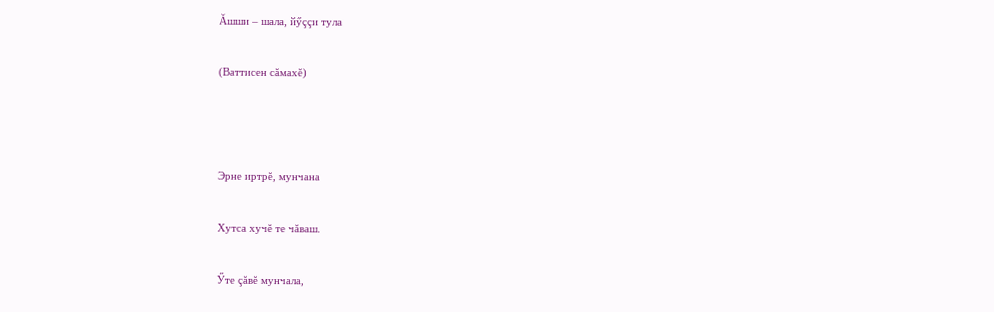Ăшши – шала, йӳççи тула

(Ваттисен сăмахĕ)



Эрне иртрĕ, мунчана

Хутса хучĕ те чăваш.

Ӳте çăвĕ мунчала,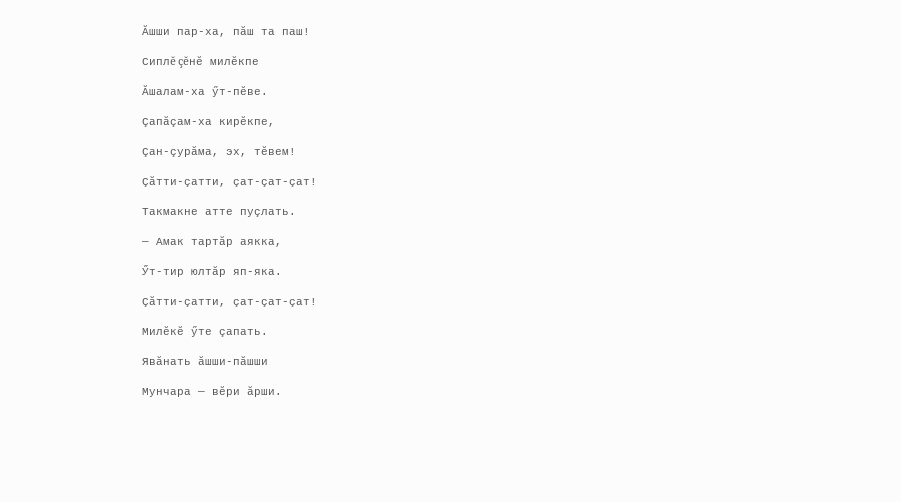Ăшши пар-ха, пăш та паш!

Сиплĕ çĕнĕ милĕкпе

Ăшалам-ха ӳт-пĕве.

Çапăçам-ха кирĕкпе,

Çан-çурăма, эх, тĕвем!

Çăтти-çатти, çат-çат-çат!

Такмакне атте пуçлать.

— Амак тартăр аякка,

Ӳт-тир юлтăр яп-яка.

Çăтти-çатти, çат-çат-çат!

Милĕкĕ ӳте çапать.

Явăнать ăшши-пăшши

Мунчара — вĕри ăрши.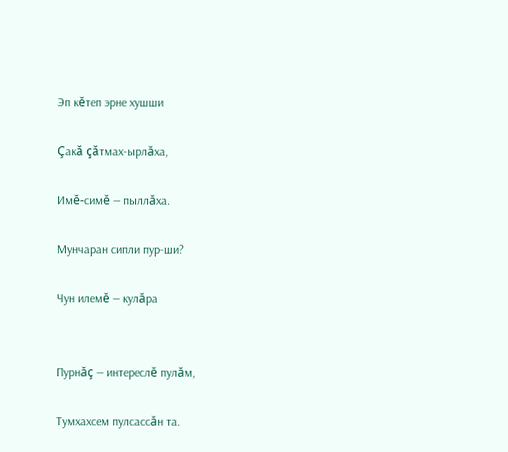Эп кĕтеп эрне хушши

Çакă çăтмах-ырлăха,

Имĕ-симĕ — пыллăха.

Мунчаран сипли пур-ши?

Чун илемĕ — кулăра


Пурнăç — интереслĕ пулăм,

Тумхахсем пулсассăн та.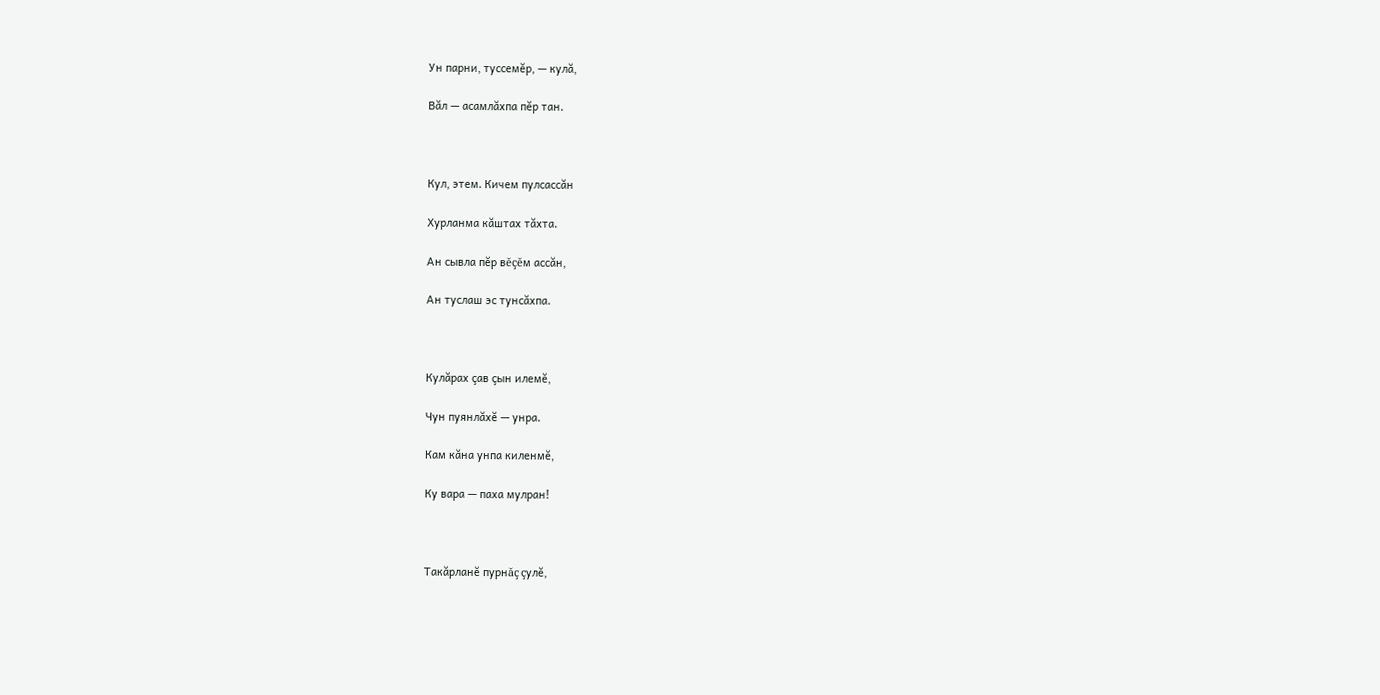Ун парни, туссемĕр, — кулă,

Вăл — асамлăхпа пĕр тан.



Кул, этем. Кичем пулсассăн

Хурланма кăштах тăхта.

Ан сывла пĕр вĕçĕм ассăн,

Ан туслаш эс тунсăхпа.



Кулăрах çав çын илемĕ,

Чун пуянлăхĕ — унра.

Кам кăна унпа киленмĕ,

Ку вара — паха мулран!



Такăрланĕ пурнăç çулĕ,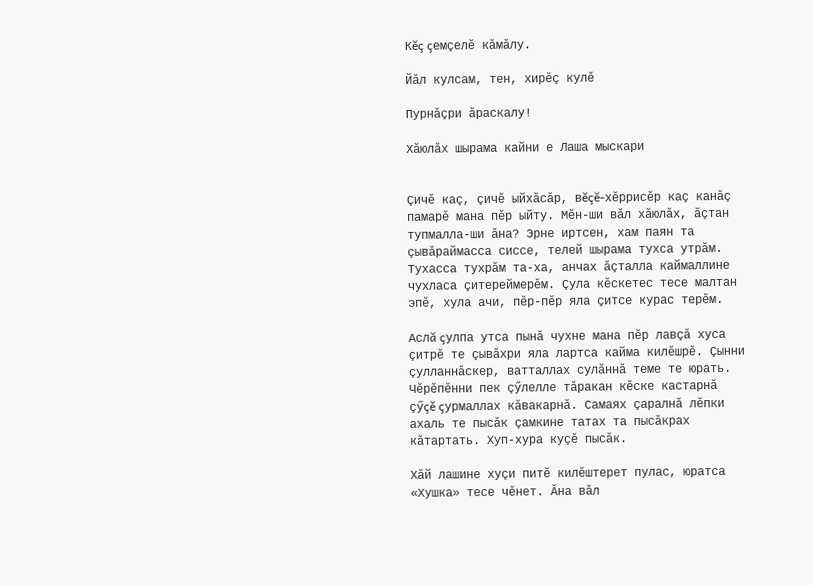Кĕç çемçелĕ кăмăлу.

Йăл кулсам, тен, хирĕç кулĕ

Пурнăçри ăраскалу!

Хăюлăх шырама кайни е Лаша мыскари


Çичĕ каç, çичĕ ыйхăсăр, вĕçĕ-хĕррисĕр каç канăç памарĕ мана пĕр ыйту. Мĕн-ши вăл хăюлăх, ăçтан тупмалла-ши ăна? Эрне иртсен, хам паян та çывăраймасса сиссе, телей шырама тухса утрăм. Тухасса тухрăм та-ха, анчах ăçталла каймаллине чухласа çитереймерĕм. Çула кĕскетес тесе малтан эпĕ, хула ачи, пĕр-пĕр яла çитсе курас терĕм.

Аслă çулпа утса пынă чухне мана пĕр лавçă хуса çитрĕ те çывăхри яла лартса кайма килĕшрĕ. Çынни çулланнăскер, ватталлах сулăннă теме те юрать. Чĕрĕпĕнни пек çӳлелле тăракан кĕске кастарнă çӳçĕ çурмаллах кăвакарнă. Самаях çаралнă лĕпки ахаль те пысăк çамкине татах та пысăкрах кăтартать. Хуп-хура куçĕ пысăк.

Хăй лашине хуçи питĕ килĕштерет пулас, юратса «Хушка» тесе чĕнет. Ăна вăл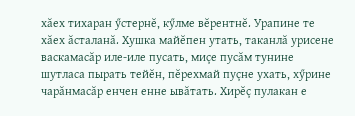хăех тихаран ӳстернĕ, кӳлме вĕрентнĕ. Урапине те хăех ăсталанă. Хушка майĕпен утать, таканлă урисене васкамасăр иле-иле пусать, миçе пусăм тунине шутласа пырать тейĕн, пĕрехмай пуçне ухать, хӳрине чарăнмасăр енчен енне ывăтать. Хирĕç пулакан е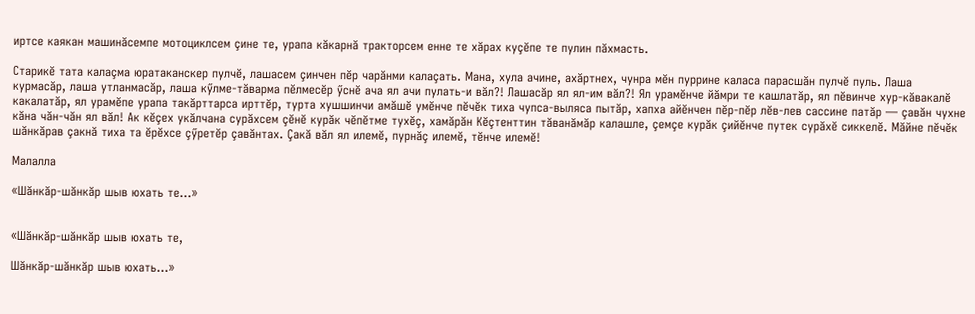иртсе каякан машинăсемпе мотоциклсем çине те, урапа кăкарнă тракторсем енне те хăрах куçĕпе те пулин пăхмасть.

Старикĕ тата калаçма юратаканскер пулчĕ, лашасем çинчен пĕр чарăнми калаçать. Мана, хула ачине, ахăртнех, чунра мĕн пуррине каласа парасшăн пулчĕ пуль. Лаша курмасăр, лаша утланмасăр, лаша кӳлме-тăварма пĕлмесĕр ӳснĕ ача ял ачи пулать-и вăл?! Лашасăр ял ял-им вăл?! Ял урамĕнче йăмри те кашлатăр, ял пĕвинче хур-кăвакалĕ какалатăр, ял урамĕпе урапа такăрттарса ирттĕр, турта хушшинчи амăшĕ умĕнче пĕчĕк тиха чупса-выляса пытăр, хапха айĕнчен пĕр-пĕр лĕв-лев сассине патăр — çавăн чухне кăна чăн-чăн ял вăл! Ак кĕçех укăлчана сурăхсем çĕнĕ курăк чĕпĕтме тухĕç, хамăрăн Кĕçтенттин тăванăмăр калашле, çемçе курăк çийĕнче путек сурăхĕ сиккелĕ. Мăйне пĕчĕк шăнкăрав çакнă тиха та ĕрĕхсе çӳретĕр çавăнтах. Çакă вăл ял илемĕ, пурнăç илемĕ, тĕнче илемĕ!

Малалла

«Шăнкăр-шăнкăр шыв юхать те...»


«Шăнкăр-шăнкăр шыв юхать те,

Шăнкăр-шăнкăр шыв юхать...»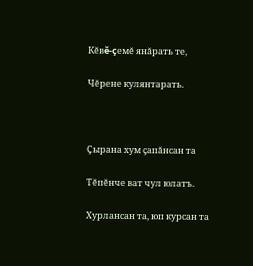Кĕвĕ-çемĕ янăрать те,

Чĕрене кулянтарать.



Çырана хум çапăнсан та

Тĕпĕнче ват чул юлатъ.

Хурлансан та, юп курсан та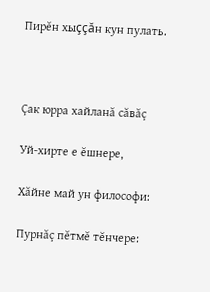Пирĕн хыççăн кун пулать.



Çак юрра хайланă сăвăç

Уй-хирте е ĕшнере,

Хăйне май ун философи:

Пурнăç пĕтмĕ тĕнчере: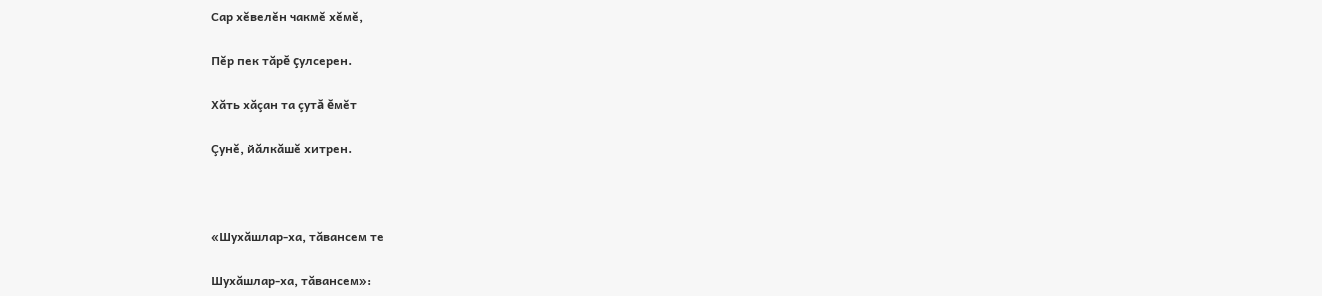Сар хĕвелĕн чакмĕ хĕмĕ,

Пĕр пек тăрĕ çулсерен.

Хăть хăçан та çутă ĕмĕт

Çунĕ, йăлкăшĕ хитрен.



«Шухăшлар-ха, тăвансем те

Шухăшлар-ха, тăвансем»: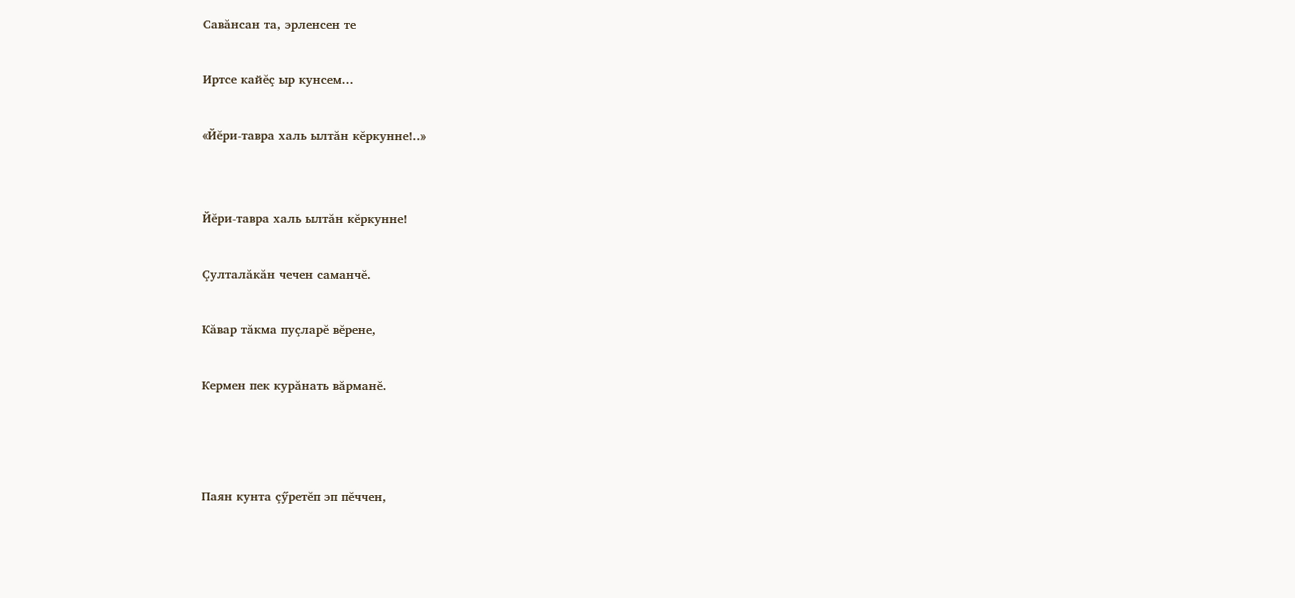Савăнсан та, эрленсен те

Иртсе кайĕç ыр кунсем...

«Йĕри-тавра халь ылтăн кĕркунне!..»


Йĕри-тавра халь ылтăн кĕркунне!

Çулталăкăн чечен саманчĕ.

Кăвар тăкма пуçларĕ вĕрене,

Кермен пек курăнать вăрманĕ.



Паян кунта çӳретĕп эп пĕччен,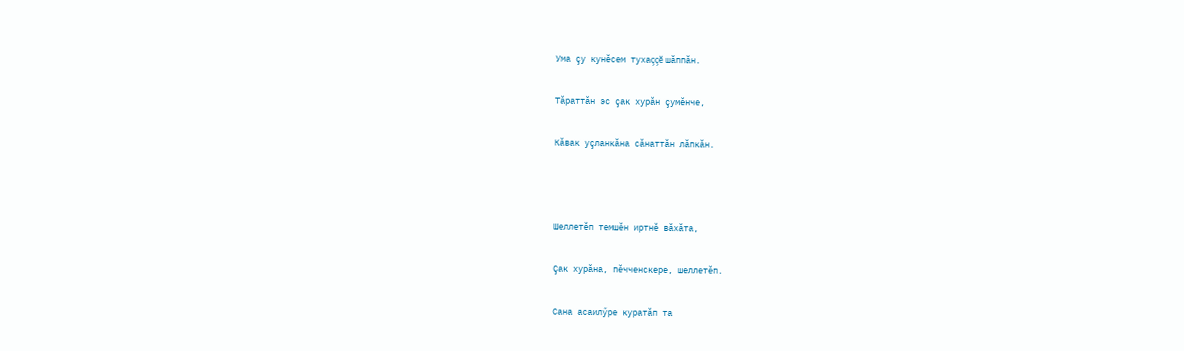Ума çу кунĕсем тухаççĕ шăппăн.

Тăраттăн эс çак хурăн çумĕнче,

Кăвак уçланкăна сăнаттăн лăпкăн.



Шеллетĕп темшĕн иртнĕ вăхăта,

Çак хурăна, пĕчченскере, шеллетĕп.

Сана асаилӳре куратăп та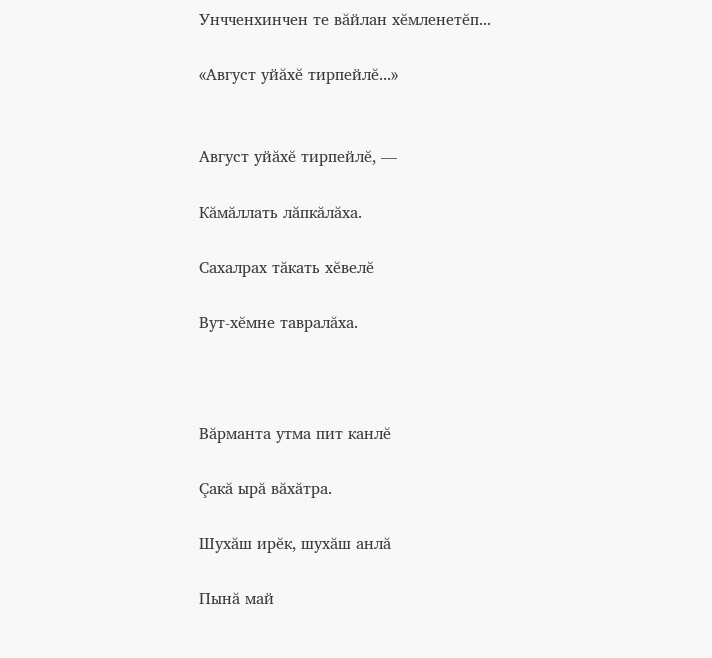Унчченхинчен те вăйлан хĕмленетĕп...

«Август уйăхĕ тирпейлĕ...»


Август уйăхĕ тирпейлĕ, —

Кăмăллать лăпкăлăха.

Сахалрах тăкать хĕвелĕ

Вут-хĕмне тавралăха.



Вăрманта утма пит канлĕ

Çакă ырă вăхăтра.

Шухăш ирĕк, шухăш анлă

Пынă май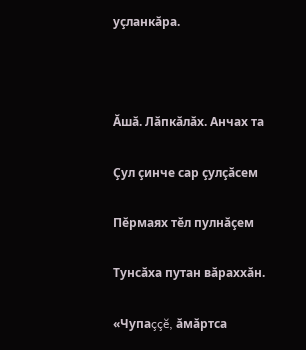уçланкăра.



Ăшă. Лăпкăлăх. Анчах та

Çул çинче сар çулçăсем

Пĕрмаях тĕл пулнăçем

Тунсăха путан вăраххăн.

«Чупаççĕ, ăмăртса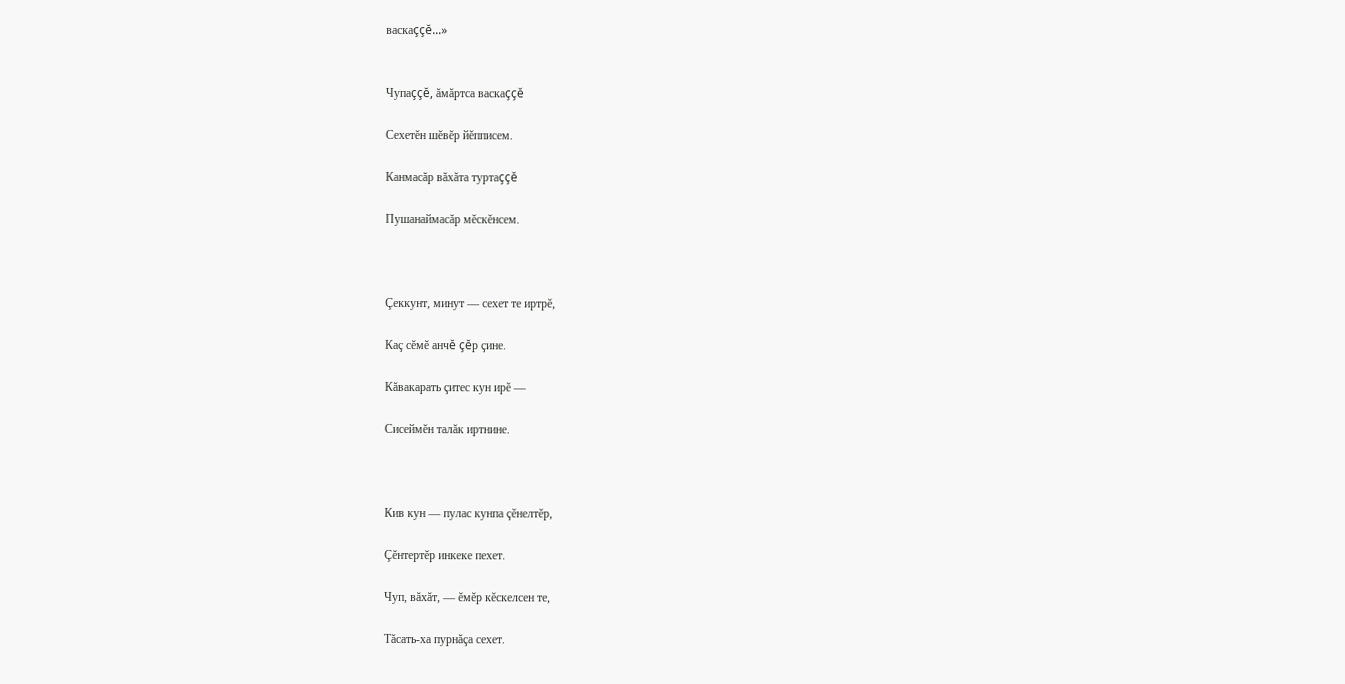васкаççĕ...»


Чупаççĕ, ăмăртса васкаççĕ

Сехетĕн шĕвĕр йĕпписем.

Канмасăр вăхăта туртаççĕ

Пушанаймасăр мĕскĕнсем.



Çеккунт, минут — сехет те иртрĕ,

Каç сĕмĕ анчĕ çĕр çине.

Кăвакарать çитес кун ирĕ —

Сисеймĕн талăк иртнине.



Кив кун — пулас кунпа çĕнелтĕр,

Çĕнтертĕр инкеке пехет.

Чуп, вăхăт, — ĕмĕр кĕскелсен те,

Тăсать-ха пурнăçа сехет.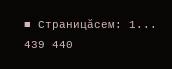■ Страницăсем: 1... 439 440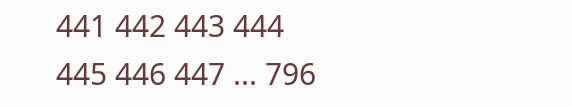441 442 443 444 445 446 447 ... 796